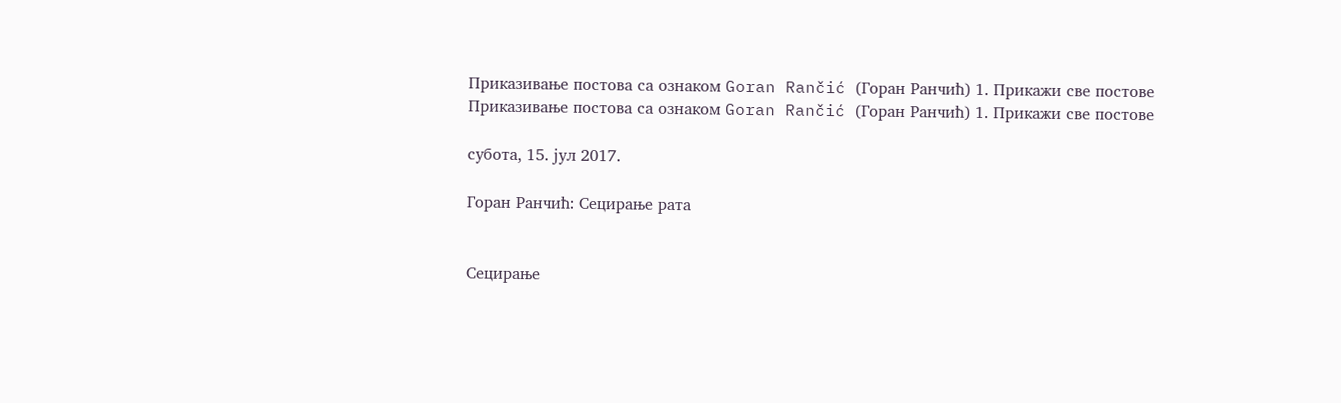Приказивање постова са ознаком Goran Rančić (Горан Ранчић) 1. Прикажи све постове
Приказивање постова са ознаком Goran Rančić (Горан Ранчић) 1. Прикажи све постове

субота, 15. јул 2017.

Горан Ранчић: Сецирање рата


Сецирање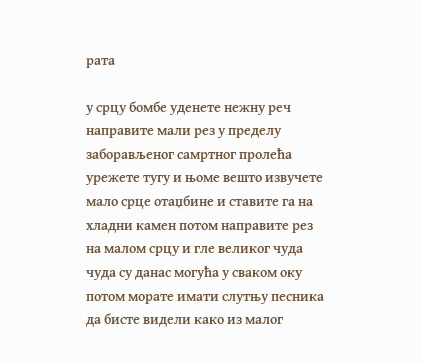рата

у срцу бомбе уденете нежну реч
направите мали рез у пределу
заборављеног самртног пролећа
урежете тугу и њоме вешто извучете
мало срце отаџбине и ставите га на
хладни камен потом направите рез
на малом срцу и гле великог чуда
чуда су данас могућа у сваком оку
потом морате имати слутњу песника
да бисте видели како из малог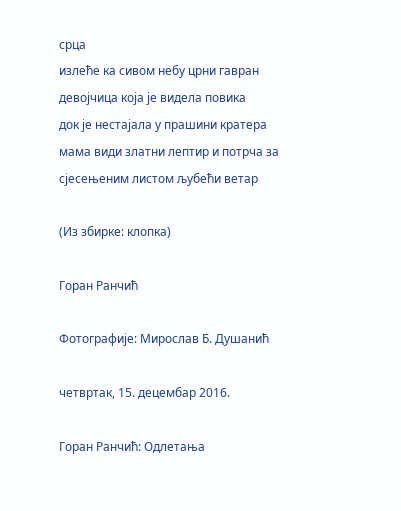срца
излеће ка сивом небу црни гавран
девојчица која је видела повика
док је нестајала у прашини кратера
мама види златни лептир и потрча за
сјесењеним листом љубећи ветар

(Из збирке: клопка)

Горан Ранчић

Фотографије: Мирослав Б. Душанић

четвртак, 15. децембар 2016.

Горан Ранчић: Одлетања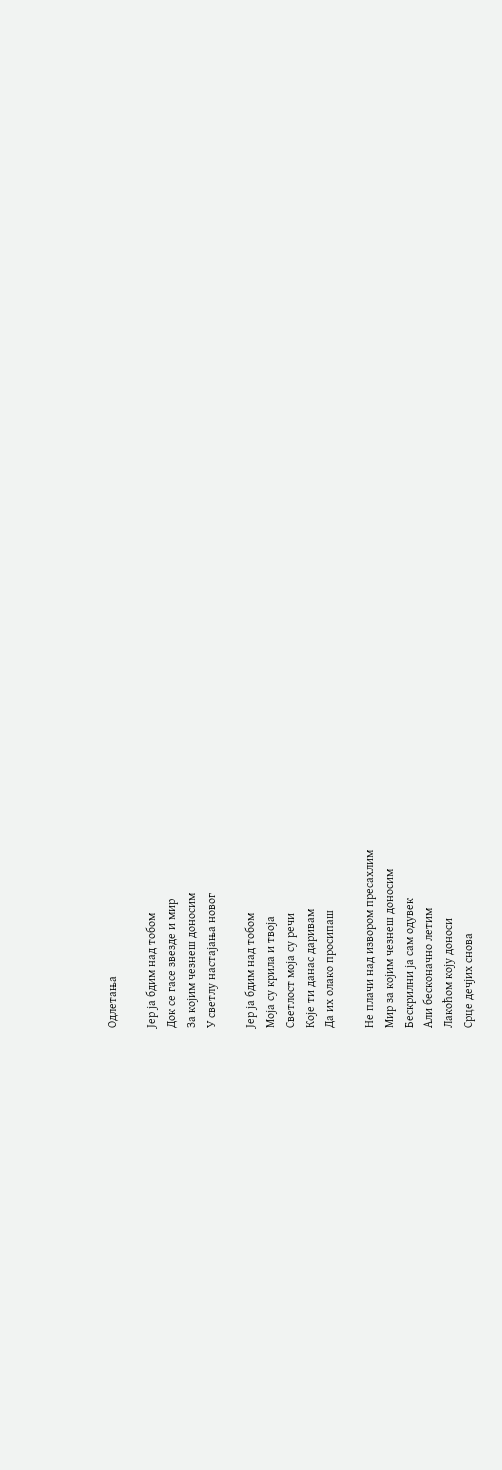Одлетања

Јер ја бдим над тобом
Док се гасе звезде и мир
За којим чезнеш доносим
У светлу настајања новог

Јер ја бдим над тобом
Моја су крила и твоја
Светлост моја су речи
Које ти данас даривам
Да их олако просипаш

Не плачи над извором пресахлим
Мир за којим чезнеш доносим
Бескрилни ја сам одувек
Али бесконачно летим
Лакоћом коју доноси
Срце дечјих снова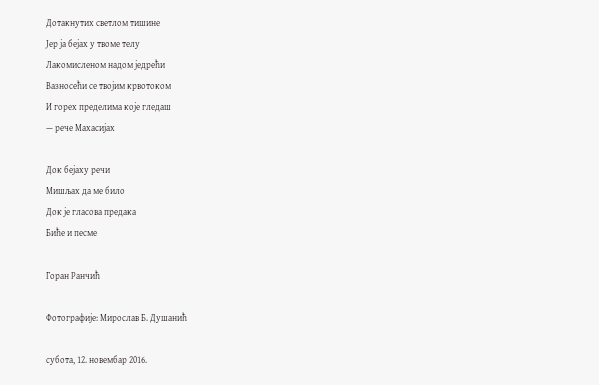Дотакнутих светлом тишине
Јер ја бејах у твоме телу
Лакомисленом надом једрећи
Вазносећи се твојим крвотоком
И горех пределима које гледаш
— рече Махасијах

Док бејаху речи
Мишљах да ме било
Док је гласова предака
Биће и песме

Горан Ранчић

Фотографије: Мирослав Б. Душанић

субота, 12. новембар 2016.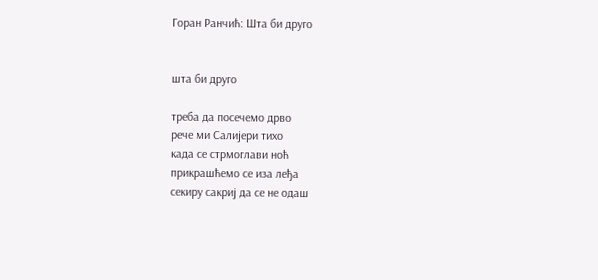Горан Ранчић: Шта би друго


шта би друго

треба да посечемо дрво
рече ми Салијери тихо
када се стрмоглави ноћ
прикрашћемо се иза леђа
секиру сакриј да се не одаш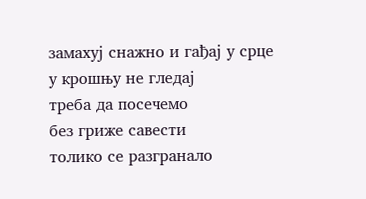замахуј снажно и гађај у срце
у крошњу не гледај
треба да посечемо
без гриже савести
толико се разгранало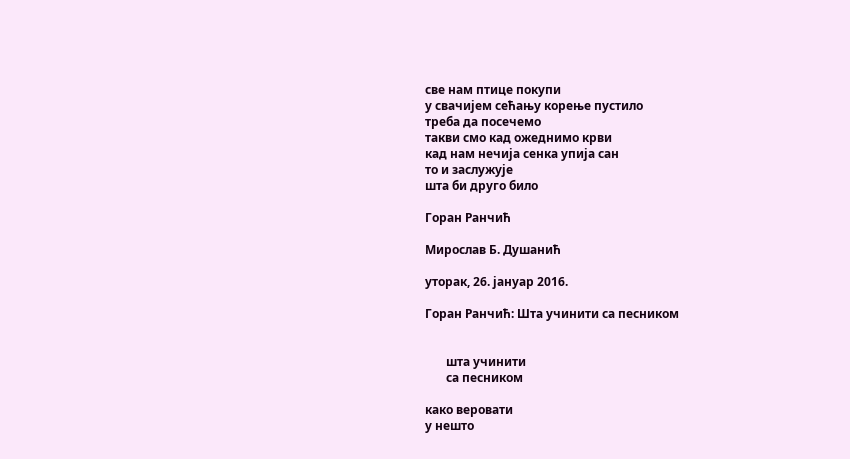све нам птице покупи
у свачијем сећању корење пустило
треба да посечемо
такви смо кад ожеднимо крви
кад нам нечија сенка упија сан
то и заслужује
шта би друго било

Горан Ранчић

Мирослав Б. Душанић

уторак, 26. јануар 2016.

Горан Ранчић: Шта учинити са песником


       шта учинити
       са песником

како веровати
у нешто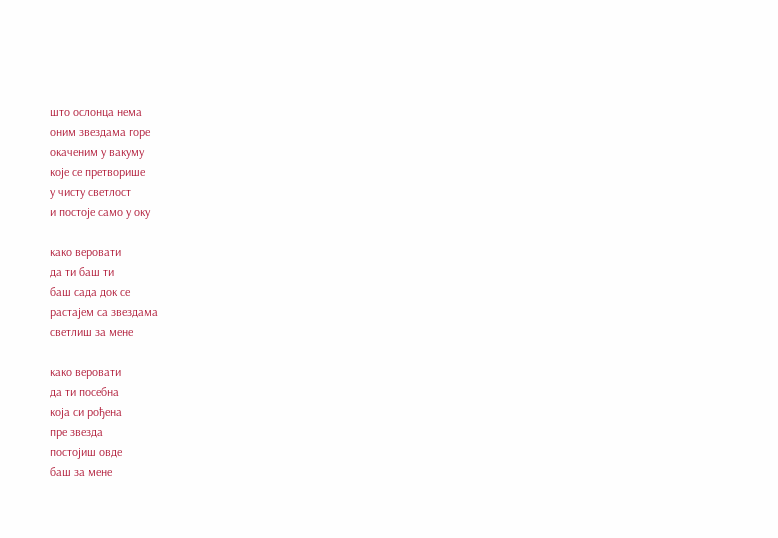што ослонца нема
оним звездама горе
окаченим у вакуму
које се претворише
у чисту светлост
и постоје само у оку

како веровати
да ти баш ти
баш сада док се
растајем са звездама
светлиш за мене

како веровати
да ти посебна
која си рођена
пре звезда
постојиш овде
баш за мене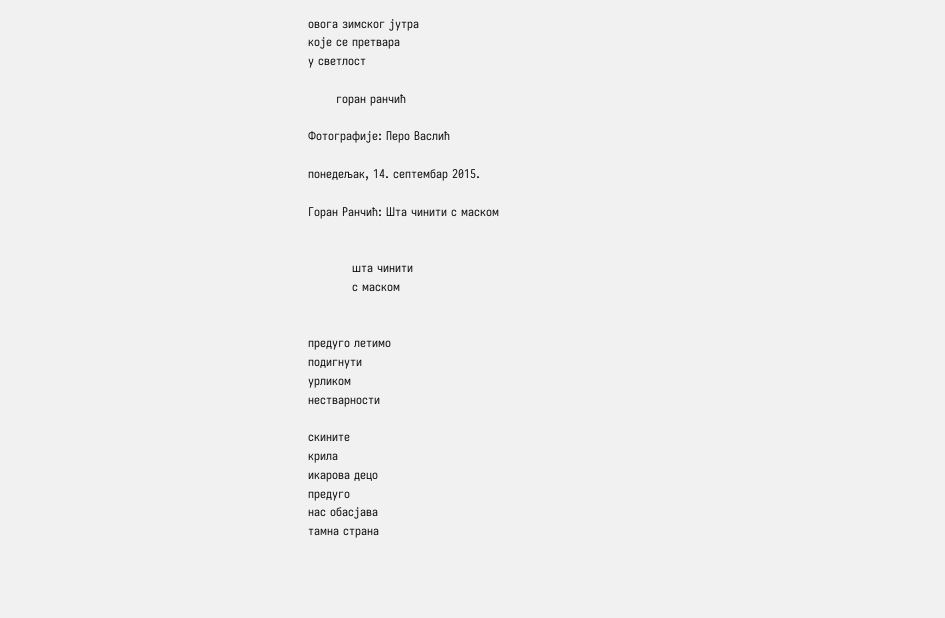овога зимског јутра
које се претвара
у светлост

       горан ранчић

Фотографије: Перо Васлић

понедељак, 14. септембар 2015.

Горан Ранчић: Шта чинити с маском


           шта чинити
           с маском


предуго летимо
подигнути
урликом
нестварности

скините
крила
икарова децо
предуго
нас обасјава
тамна страна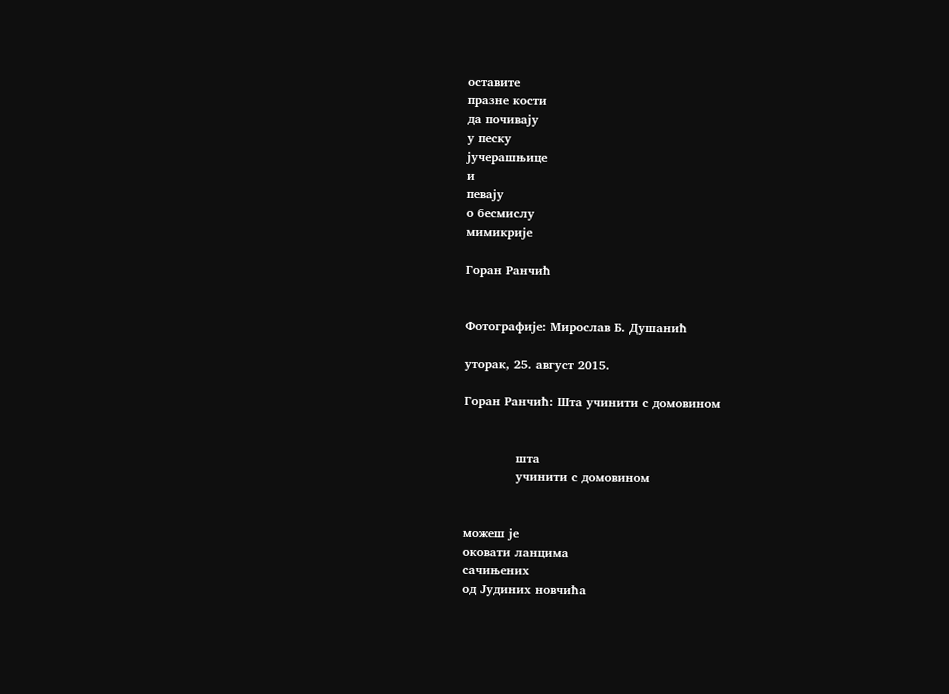оставите
празне кости
да почивају
у песку
јучерашњице
и
певају
о бесмислу
мимикрије

Горан Ранчић


Фотографије: Мирослав Б. Душанић

уторак, 25. август 2015.

Горан Ранчић: Шта учинити с домовином


             шта
             учинити с домовином


можеш је
оковати ланцима
сачињених
од Јудиних новчића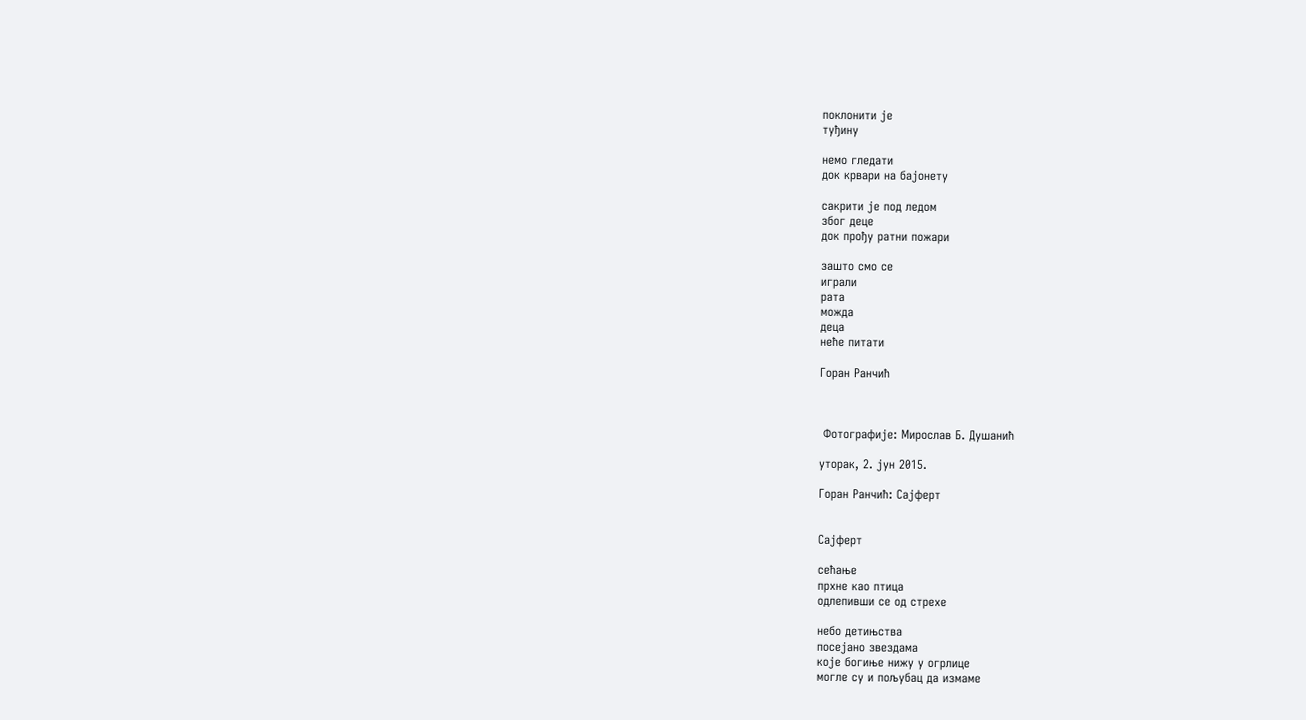поклонити је
туђину

немо гледати
док крвари на бајонету

сакрити је под ледом
због деце
док прођу ратни пожари

зашто смо се
играли
рата
можда
деца
неће питати

Горан Ранчић



 Фотографије: Мирослав Б. Душанић

уторак, 2. јун 2015.

Горан Ранчић: Сајферт


Сајферт

сећање
прхне као птица
одлепивши се од стрехе

небо детињства
посејано звездама
које богиње нижу у огрлице
могле су и пољубац да измаме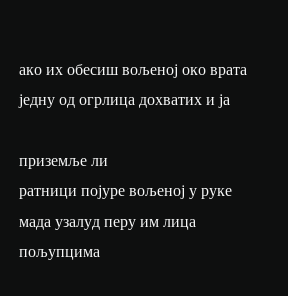ако их обесиш вољеној око врата
једну од огрлица дохватих и ја

приземље ли
ратници појуре вољеној у руке
мада узалуд перу им лица пољупцима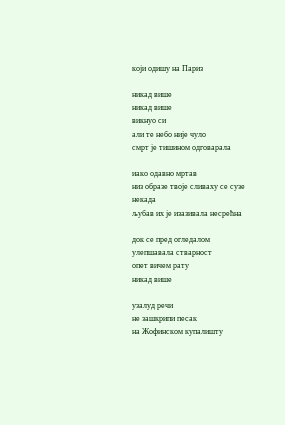који одишу на Париз

никад више
никад више
викнуо си
али те небо није чуло
смрт је тишином одговарала

иако одавно мртав
низ образе твоје сливаху се сузе
некада
љубав их је изазивала несрећна

док се пред огледалом
улепшавала стварност
опет вичем рату
никад више

узалуд речи
не зашкрипи песак
на Жофинском купалишту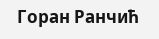Горан Ранчић